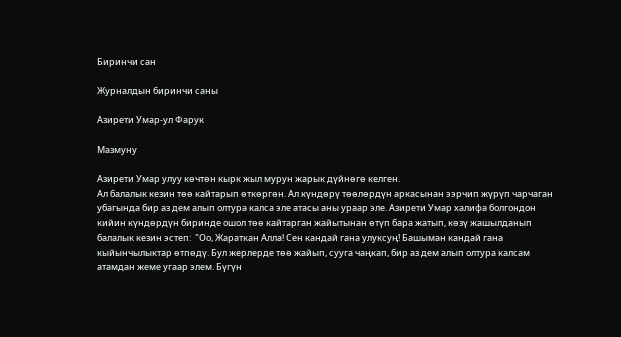Биринчи сан

Журналдын биринчи саны

Азирети Умар-ул Фарук

Мазмуну

Азирети Умар улуу көчтөн кырк жыл мурун жарык дүйнөгө келген.
Ал балалык кезин төө кайтарып өткөргөн. Ал күндөрү төөлөрдүн аркасынан ээрчип жүрүп чарчаган убагында бир аз дем алып олтура калса эле атасы аны ураар эле. Азирети Умар халифа болгондон кийин күндөрдүн биринде ошол төө кайтарган жайытынан өтүп бара жатып, көзү жашылданып балалык кезин эстеп:  "Оо, Жараткан Алла! Сен кандай гана улуксуң! Башыман кандай гана кыйынчылыктар өтпөдү. Бул жерлерде төө жайып, сууга чаңкап, бир аз дем алып олтура калсам атамдан жеме угаар элем. Бүгүн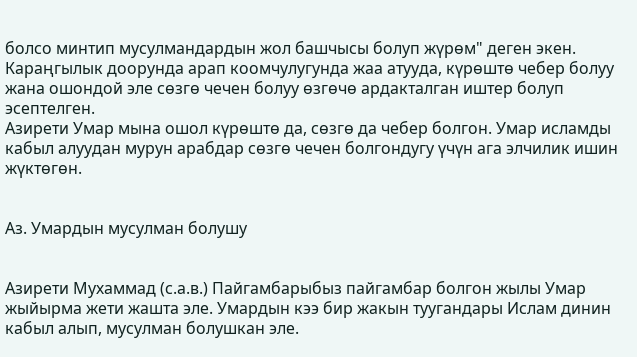болсо минтип мусулмандардын жол башчысы болуп жүрөм" деген экен.
Караңгылык доорунда арап коомчулугунда жаа атууда, күрөштө чебер болуу жана ошондой эле сөзгө чечен болуу өзгөчө ардакталган иштер болуп эсептелген.
Азирети Умар мына ошол күрөштө да, сөзгө да чебер болгон. Умар исламды кабыл алуудан мурун арабдар сөзгө чечен болгондугу үчүн ага элчилик ишин жүктөгөн.


Аз. Умардын мусулман болушу


Азирети Мухаммад (с.а.в.) Пайгамбарыбыз пайгамбар болгон жылы Умар жыйырма жети жашта эле. Умардын кээ бир жакын туугандары Ислам динин кабыл алып, мусулман болушкан эле.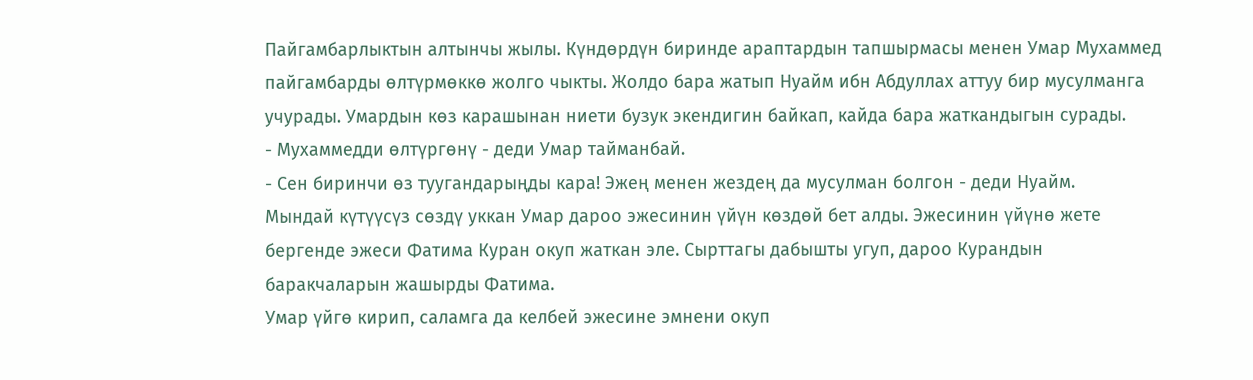Пайгамбарлыктын алтынчы жылы. Күндөрдүн биринде араптардын тапшырмасы менен Умар Мухаммед пайгамбарды өлтүрмөккө жолго чыкты. Жолдо бара жатып Нуайм ибн Абдуллах аттуу бир мусулманга учурады. Умардын көз карашынан ниети бузук экендигин байкап, кайда бара жаткандыгын сурады.
- Мухаммедди өлтүргөнү - деди Умар тайманбай.
- Сен биринчи өз туугандарыңды кара! Эжең менен жездең да мусулман болгон - деди Нуайм.
Мындай күтүүсүз сөздү уккан Умар дароо эжесинин үйүн көздөй бет алды. Эжесинин үйүнө жете бергенде эжеси Фатима Куран окуп жаткан эле. Сырттагы дабышты угуп, дароо Курандын баракчаларын жашырды Фатима.
Умар үйгө кирип, саламга да келбей эжесине эмнени окуп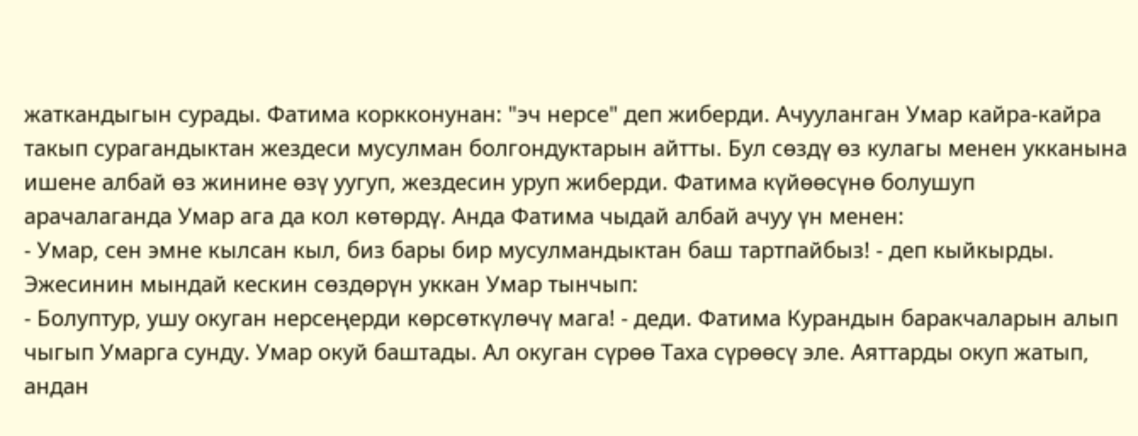жаткандыгын сурады. Фатима коркконунан: "эч нерсе" деп жиберди. Ачууланган Умар кайра-кайра такып сурагандыктан жездеси мусулман болгондуктарын айтты. Бул сөздү өз кулагы менен укканына ишене албай өз жинине өзү уугуп, жездесин уруп жиберди. Фатима күйөөсүнө болушуп арачалаганда Умар ага да кол көтөрдү. Анда Фатима чыдай албай ачуу үн менен:
- Умар, сен эмне кылсан кыл, биз бары бир мусулмандыктан баш тартпайбыз! - деп кыйкырды.
Эжесинин мындай кескин сөздөрүн уккан Умар тынчып:
- Болуптур, ушу окуган нерсеңерди көрсөткүлөчү мага! - деди. Фатима Курандын баракчаларын алып чыгып Умарга сунду. Умар окуй баштады. Ал окуган сүрөө Таха сүрөөсү эле. Аяттарды окуп жатып, андан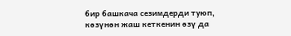бир башкача сезимдерди туюп, көзүнөн жаш кеткенин өзү да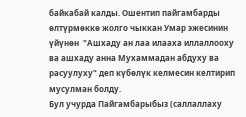байкабай калды. Ошентип пайгамбарды өлтүрмөккө жолго чыккан Умар эжесинин үйүнөн  "Ашхаду ан лаа илааха иллаллооху ва ашхаду анна Мухаммадан абдуху ва расуулуху" деп күбөлүк келмесин келтирип мусулман болду.
Бул учурда Пайгамбарыбыз (саллаллаху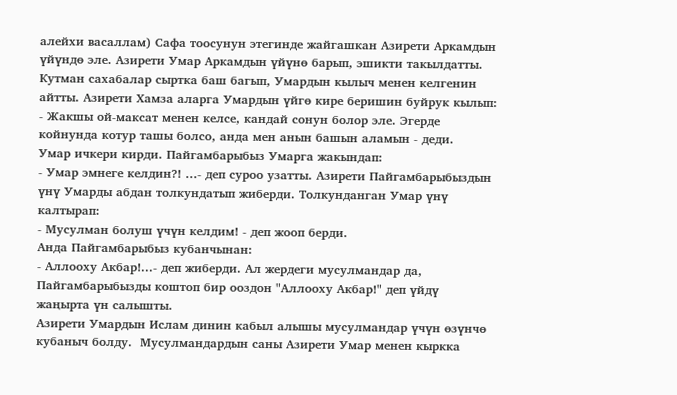алейхи васаллам) Сафа тоосунун этегинде жайгашкан Азирети Аркамдын үйүндө эле. Азирети Умар Аркамдын үйүнө барып, эшикти такылдатты. Кутман сахабалар сыртка баш багып, Умардын кылыч менен келгенин айтты. Азирети Хамза аларга Умардын үйгө кире беришин буйрук кылып:
- Жакшы ой-максат менен келсе, кандай сонун болор эле. Эгерде койнунда котур ташы болсо, анда мен анын башын аламын - деди.
Умар ичкери кирди. Пайгамбарыбыз Умарга жакындап:
- Умар эмнеге келдин?! …- деп суроо узатты. Азирети Пайгамбарыбыздын үнү Умарды абдан толкундатып жиберди. Толкунданган Умар үнү калтырап:
- Мусулман болуш үчүн келдим! - деп жооп берди.
Анда Пайгамбарыбыз кубанчынан:
- Аллооху Акбар!...- деп жиберди. Ал жердеги мусулмандар да, Пайгамбарыбызды коштоп бир ооздон "Аллооху Акбар!" деп үйдү жаңырта үн салышты.
Азирети Умардын Ислам динин кабыл алышы мусулмандар үчүн өзүнчө кубаныч болду.  Мусулмандардын саны Азирети Умар менен кыркка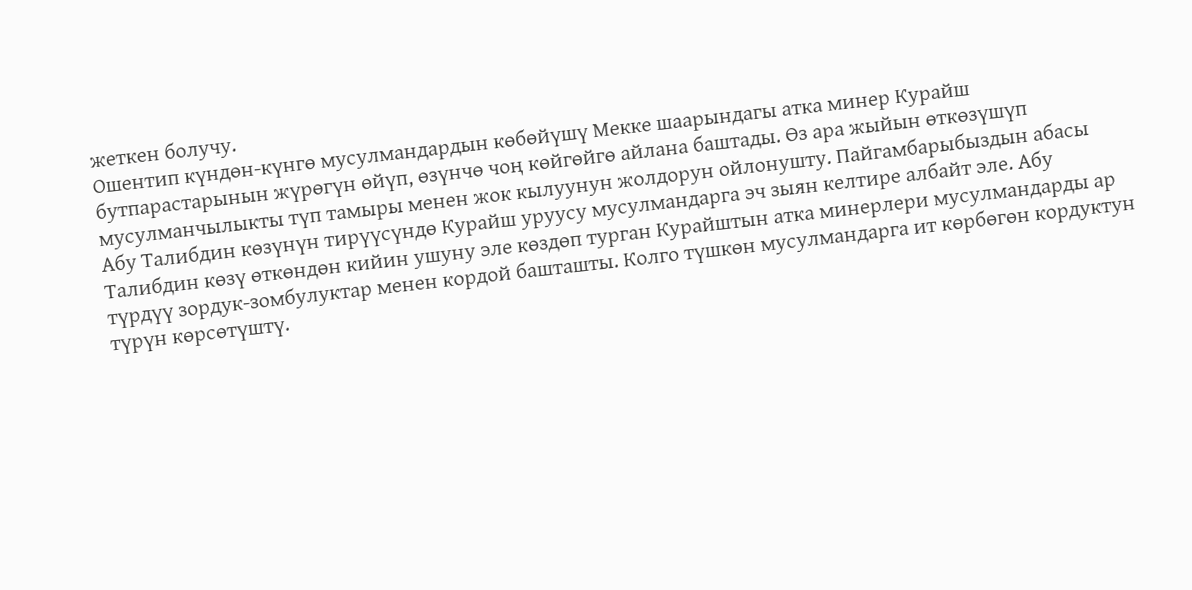жеткен болучу.
Ошентип күндөн-күнгө мусулмандардын көбөйүшү Мекке шаарындагы атка минер Курайш бутпарастарынын жүрөгүн өйүп, өзүнчө чоң көйгөйгө айлана баштады. Өз ара жыйын өткөзүшүп мусулманчылыкты түп тамыры менен жок кылуунун жолдорун ойлонушту. Пайгамбарыбыздын абасы Абу Талибдин көзүнүн тирүүсүндө Курайш уруусу мусулмандарга эч зыян келтире албайт эле. Абу Талибдин көзү өткөндөн кийин ушуну эле көздөп турган Курайштын атка минерлери мусулмандарды ар түрдүү зордук-зомбулуктар менен кордой башташты. Колго түшкөн мусулмандарга ит көрбөгөн кордуктун түрүн көрсөтүштү.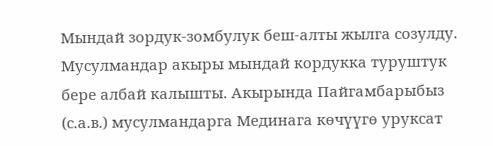Мындай зордук-зомбулук беш-алты жылга созулду. Мусулмандар акыры мындай кордукка туруштук бере албай калышты. Акырында Пайгамбарыбыз (с.а.в.) мусулмандарга Мединага көчүүгө уруксат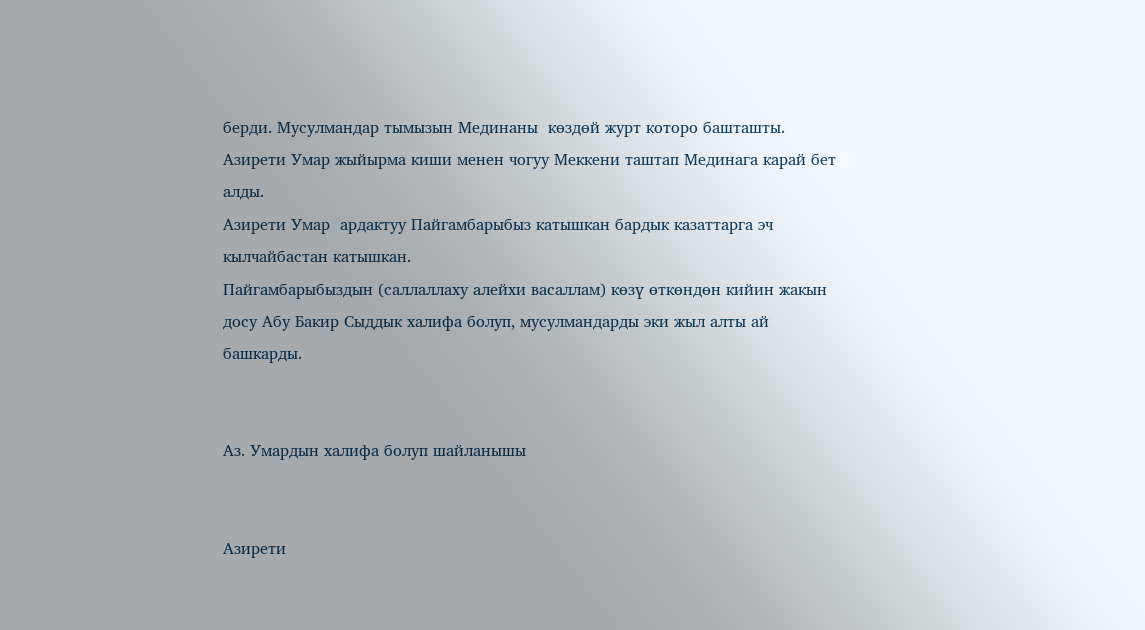берди. Мусулмандар тымызын Мединаны  көздөй журт которо башташты. Азирети Умар жыйырма киши менен чогуу Меккени таштап Мединага карай бет алды.
Азирети Умар  ардактуу Пайгамбарыбыз катышкан бардык казаттарга эч кылчайбастан катышкан.
Пайгамбарыбыздын (саллаллаху алейхи васаллам) көзү өткөндөн кийин жакын досу Абу Бакир Сыддык халифа болуп, мусулмандарды эки жыл алты ай башкарды.


Аз. Умардын халифа болуп шайланышы


Азирети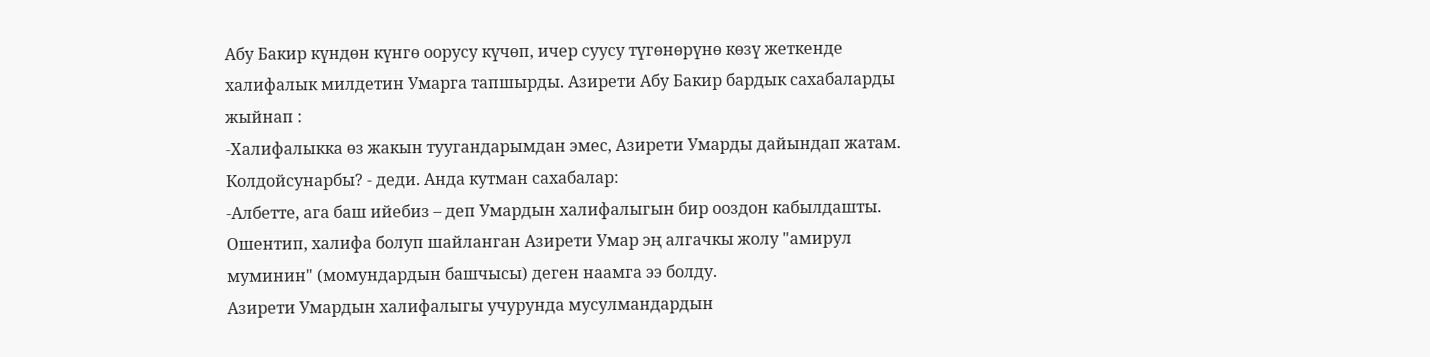Абу Бакир күндөн күнгө оорусу күчөп, ичер суусу түгөнөрүнө көзү жеткенде халифалык милдетин Умарга тапшырды. Азирети Абу Бакир бардык сахабаларды жыйнап :
-Халифалыкка өз жакын туугандарымдан эмес, Азирети Умарды дайындап жатам. Колдойсунарбы? - деди. Анда кутман сахабалар:
-Албетте, ага баш ийебиз – деп Умардын халифалыгын бир ооздон кабылдашты. Ошентип, халифа болуп шайланган Азирети Умар эң алгачкы жолу "амирул муминин" (момундардын башчысы) деген наамга ээ болду.
Азирети Умардын халифалыгы учурунда мусулмандардын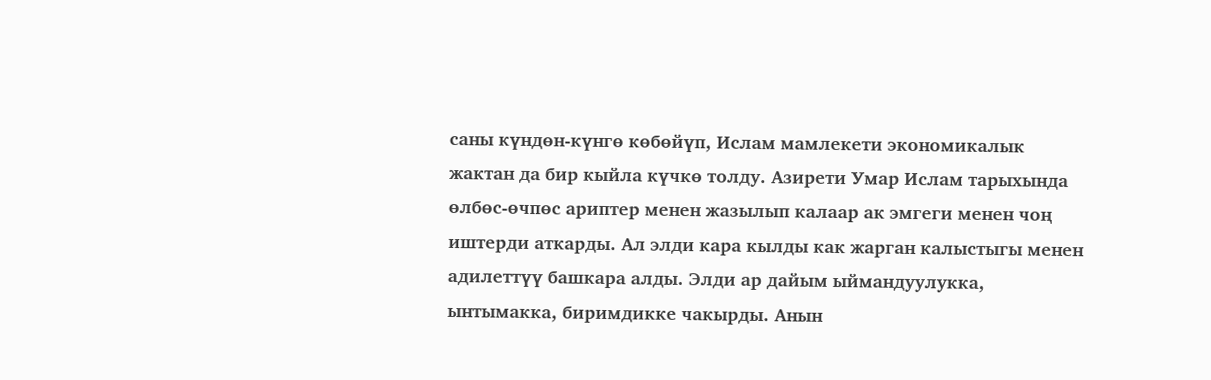саны күндөн-күнгө көбөйүп, Ислам мамлекети экономикалык жактан да бир кыйла күчкө толду. Азирети Умар Ислам тарыхында өлбөс-өчпөс ариптер менен жазылып калаар ак эмгеги менен чоң иштерди аткарды. Ал элди кара кылды как жарган калыстыгы менен адилеттүү башкара алды. Элди ар дайым ыймандуулукка, ынтымакка, биримдикке чакырды. Анын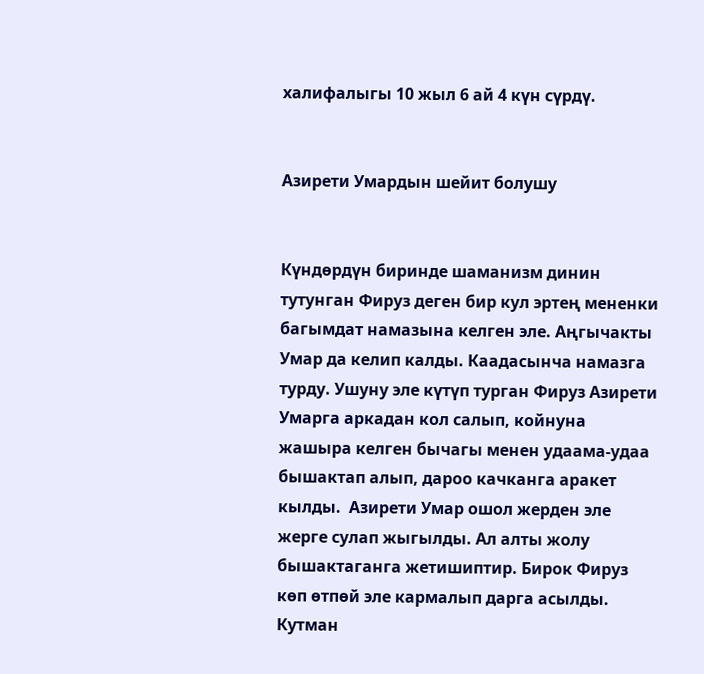халифалыгы 10 жыл 6 ай 4 күн сүрдү.


Азирети Умардын шейит болушу


Күндөрдүн биринде шаманизм динин тутунган Фируз деген бир кул эртең мененки багымдат намазына келген эле. Аңгычакты Умар да келип калды. Каадасынча намазга турду. Ушуну эле күтүп турган Фируз Азирети Умарга аркадан кол салып, койнуна жашыра келген бычагы менен удаама-удаа бышактап алып, дароо качканга аракет кылды.  Азирети Умар ошол жерден эле жерге сулап жыгылды. Ал алты жолу бышактаганга жетишиптир. Бирок Фируз көп өтпөй эле кармалып дарга асылды. Кутман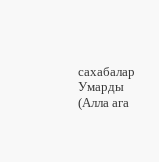сахабалар Умарды (Алла ага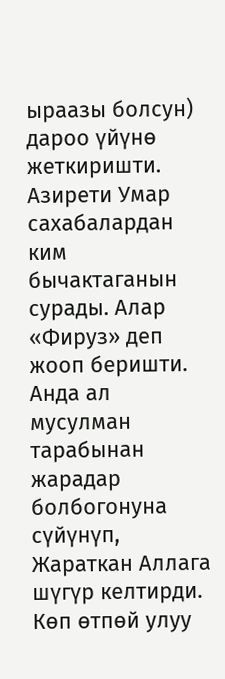ыраазы болсун) дароо үйүнө жеткиришти.  Азирети Умар сахабалардан ким бычактаганын сурады. Алар «Фируз» деп жооп беришти. Анда ал мусулман тарабынан жарадар болбогонуна сүйүнүп, Жараткан Аллага шүгүр келтирди.
Көп өтпөй улуу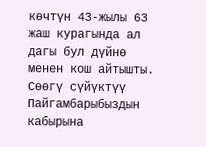көчтүн 43-жылы 63 жаш курагында ал дагы бул дүйнө менен кош айтышты. Сөөгү сүйүктүү Пайгамбарыбыздын кабырына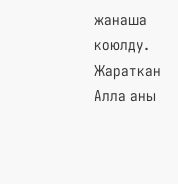жанаша коюлду. Жараткан Алла аны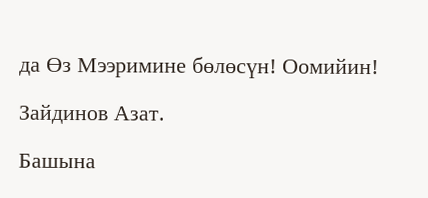да Өз Мээримине бөлөсүн! Оомийин!

Зайдинов Азат.

Башына